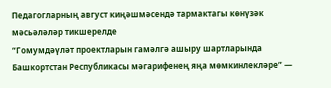Педагогларның август киңәшмәсендә тармактагы көнүзәк мәсьәләләр тикшерелде
“Гомумдәүләт проектларын гамәлгә ашыру шартларында Башкортстан Республикасы мәгарифенең яңа мөмкинлекләре” —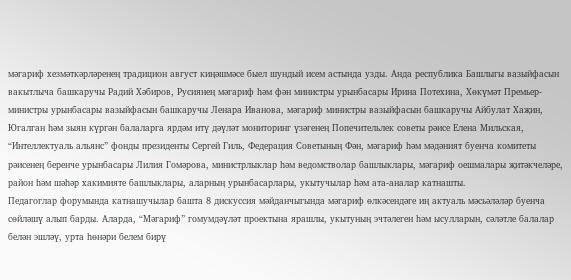мәгариф хезмәткәрләренең традицион август киңәшмәсе быел шундый исем астында узды. Анда республика Башлыгы вазыйфасын вакытлыча башкаручы Радий Хәбиров, Русиянең мәгариф һәм фән министры урынбасары Ирина Потехина, Хөкүмәт Премьер-министры урынбасары вазыйфасын башкаручы Ленара Иванова, мәгариф министры вазыйфасын башкаручы Айбулат Хаҗин, Югалган һәм зыян күргән балаларга ярдәм итү дәүләт мониторинг үзәгенең Попечительлек советы рәисе Елена Мильская, “Интеллектуаль альянс” фонды президенты Сергей Гиль, Федерация Советының Фән, мәгариф һәм мәдәният буенча комитеты рәисенең беренче урынбасары Лилия Гомәрова, министрлыклар һәм ведомстволар башлыклары, мәгариф оешмалары җитәкчеләре, район һәм шәһәр хакимияте башлыклары, аларның урынбасарлары, укытучылар һәм ата-аналар катнашты.
Педагоглар форумында катнашучылар башта 8 дискуссия мәйданчыгында мәгариф өлкәсендәге иң актуаль мәсьәләләр буенча сөйләшү алып барды. Аларда, “Мәгариф” гомумдәүләт проектына ярашлы, укытуның эчтәлеген һәм ысулларын, сәләтле балалар белән эшләү, урта һөнәри белем бирү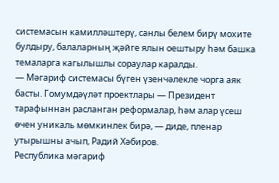системасын камилләштерү, санлы белем бирү мохите булдыру, балаларның җәйге ялын оештыру һәм башка темаларга кагылышлы сораулар каралды.
— Мәгариф системасы бүген үзенчәлекле чорга аяк басты. Гомумдәүләт проектлары — Президент тарафыннан расланган реформалар, һәм алар үсеш өчен уникаль мөмкинлек бирә, — диде, пленар утырышны ачып, Радий Хәбиров.
Республика мәгариф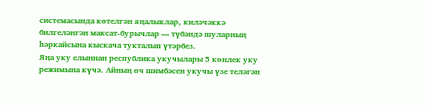системасында көтелгән яңалыклар, киләчәккә билгеләнгән максат-бурычлар — түбәндә шуларның һәркайсына кыскача тукталып үтәрбез.
Яңа уку елыннан республика укучылары 5 көнлек уку режимына күчә. Айның өч шимбәсен укучы үзе теләгән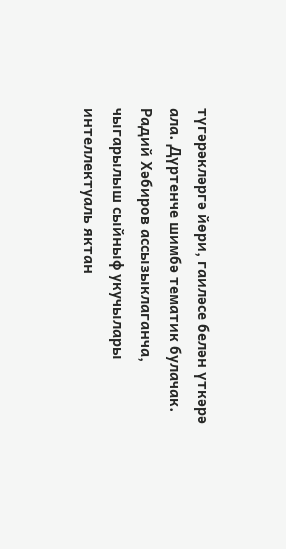түгәрәкләргә йөри, гаиләсе белән үткәрә ала. Дүртенче шимбә тематик булачак.
Радий Хәбиров ассызыклаганча, чыгарылыш сыйныф укучылары интеллектуаль яктан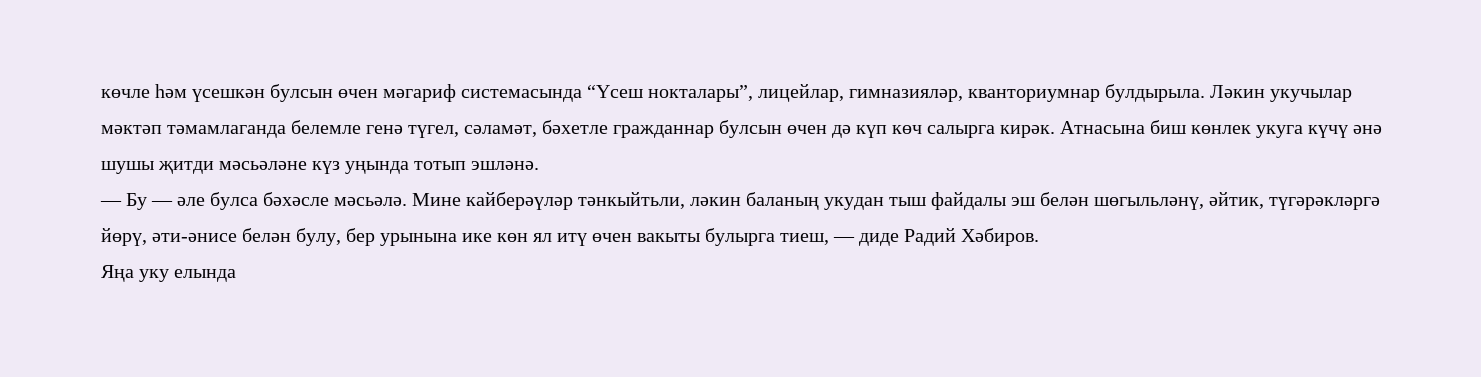көчле һәм үсешкән булсын өчен мәгариф системасында “Үсеш нокталары”, лицейлар, гимназияләр, кванториумнар булдырыла. Ләкин укучылар мәктәп тәмамлаганда белемле генә түгел, сәламәт, бәхетле гражданнар булсын өчен дә күп көч салырга кирәк. Атнасына биш көнлек укуга күчү әнә шушы җитди мәсьәләне күз уңында тотып эшләнә.
— Бу — әле булса бәхәсле мәсьәлә. Мине кайберәүләр тәнкыйтьли, ләкин баланың укудан тыш файдалы эш белән шөгыльләнү, әйтик, түгәрәкләргә йөрү, әти-әнисе белән булу, бер урынына ике көн ял итү өчен вакыты булырга тиеш, — диде Радий Хәбиров.
Яңа уку елында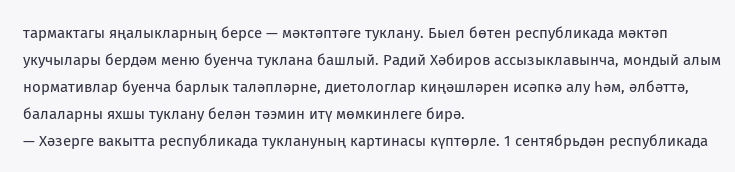тармактагы яңалыкларның берсе — мәктәптәге туклану. Быел бөтен республикада мәктәп укучылары бердәм меню буенча туклана башлый. Радий Хәбиров ассызыклавынча, мондый алым нормативлар буенча барлык таләпләрне, диетологлар киңәшләрен исәпкә алу һәм, әлбәттә, балаларны яхшы туклану белән тәэмин итү мөмкинлеге бирә.
— Хәзерге вакытта республикада туклануның картинасы күптөрле. 1 сентябрьдән республикада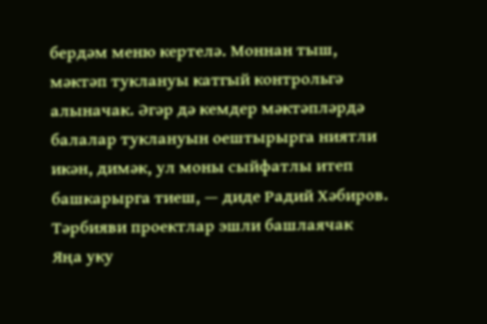бердәм меню кертелә. Моннан тыш, мәктәп туклануы катгый контрольгә алыначак. Әгәр дә кемдер мәктәпләрдә балалар туклануын оештырырга ниятли икән, димәк, ул моны сыйфатлы итеп башкарырга тиеш, — диде Радий Хәбиров.
Тәрбияви проектлар эшли башлаячак
Яңа уку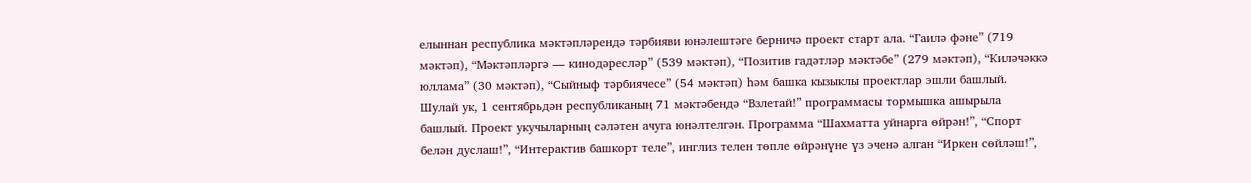елыннан республика мәктәпләрендә тәрбияви юнәлештәге берничә проект старт ала. “Гаилә фәне” (719 мәктәп), “Мәктәпләргә — кинодәресләр” (539 мәктәп), “Позитив гадәтләр мәктәбе” (279 мәктәп), “Киләчәккә юллама” (30 мәктәп), “Сыйныф тәрбиячесе” (54 мәктәп) һәм башка кызыклы проектлар эшли башлый.
Шулай ук, 1 сентябрьдән республиканың 71 мәктәбендә “Взлетай!” программасы тормышка ашырыла башлый. Проект укучыларның сәләтен ачуга юнәлтелгән. Программа “Шахматта уйнарга өйрән!”, “Спорт белән дуслаш!”, “Интерактив башкорт теле”, инглиз телен төпле өйрәнүне үз эченә алган “Иркен сөйләш!”,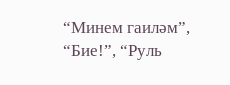“Минем гаиләм”, “Бие!”, “Руль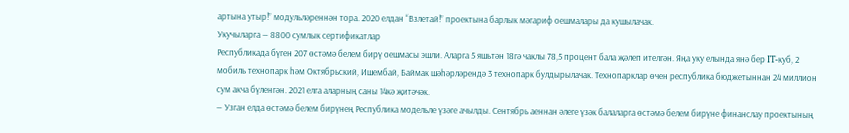артына утыр!” модульләреннән тора. 2020 елдан “Взлетай!” проектына барлык мәгариф оешмалары да кушылачак.
Укучыларга — 8800 сумлык сертификатлар
Республикада бүген 207 өстәмә белем бирү оешмасы эшли. Аларга 5 яшьтән 18гә чаклы 78,5 процент бала җәлеп ителгән. Яңа уку елында янә бер IT-куб, 2 мобиль технопарк һәм Октябрьский, Ишембай, Баймак шәһәрләрендә 3 технопарк булдырылачак. Технопарклар өчен республика бюджетыннан 24 миллион сум акча бүленгән. 2021 елга аларның саны 14кә җитәчәк.
— Узган елда өстәмә белем бирүнең Республика модельле үзәге ачылды. Сентябрь аеннан әлеге үзәк балаларга өстәмә белем бирүне финанслау проектының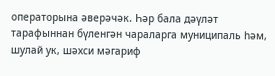операторына әверәчәк. Һәр бала дәүләт тарафыннан бүленгән чараларга муниципаль һәм, шулай ук, шәхси мәгариф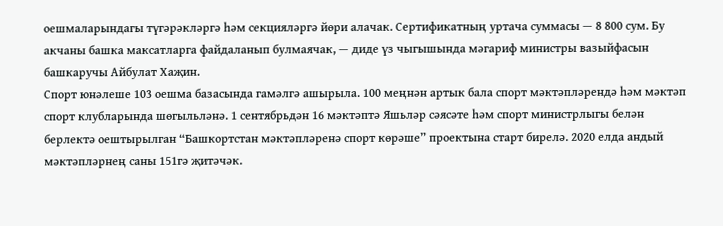оешмаларындагы түгәрәкләргә һәм секцияләргә йөри алачак. Сертификатның уртача суммасы — 8 800 сум. Бу акчаны башка максатларга файдаланып булмаячак, — диде үз чыгышында мәгариф министры вазыйфасын башкаручы Айбулат Хаҗин.
Спорт юнәлеше 103 оешма базасында гамәлгә ашырыла. 100 меңнән артык бала спорт мәктәпләрендә һәм мәктәп спорт клубларында шөгыльләнә. 1 сентябрьдән 16 мәктәптә Яшьләр сәясәте һәм спорт министрлыгы белән берлектә оештырылган “Башкортстан мәктәпләренә спорт көрәше” проектына старт бирелә. 2020 елда андый мәктәпләрнең саны 151гә җитәчәк.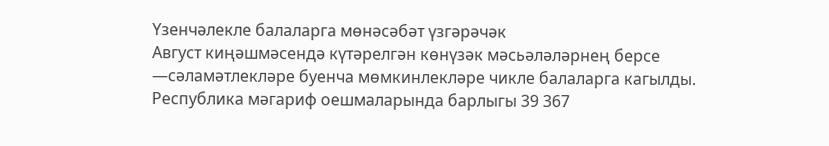Үзенчәлекле балаларга мөнәсәбәт үзгәрәчәк
Август киңәшмәсендә күтәрелгән көнүзәк мәсьәләләрнең берсе —сәламәтлекләре буенча мөмкинлекләре чикле балаларга кагылды. Республика мәгариф оешмаларында барлыгы 39 367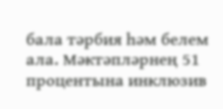бала тәрбия һәм белем ала. Мәктәпләрнең 51 процентына инклюзив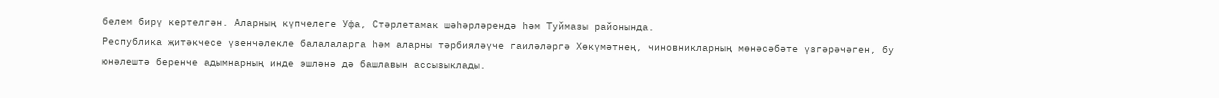белем бирү кертелгән. Аларның күпчелеге Уфа, Стәрлетамак шәһәрләрендә һәм Туймазы районында.
Республика җитәкчесе үзенчәлекле балалаларга һәм аларны тәрбияләүче гаиләләргә Хөкүмәтнең, чиновникларның мөнәсәбәте үзгәрәчәген, бу юнәлештә беренче адымнарның инде эшләнә дә башлавын ассызыклады.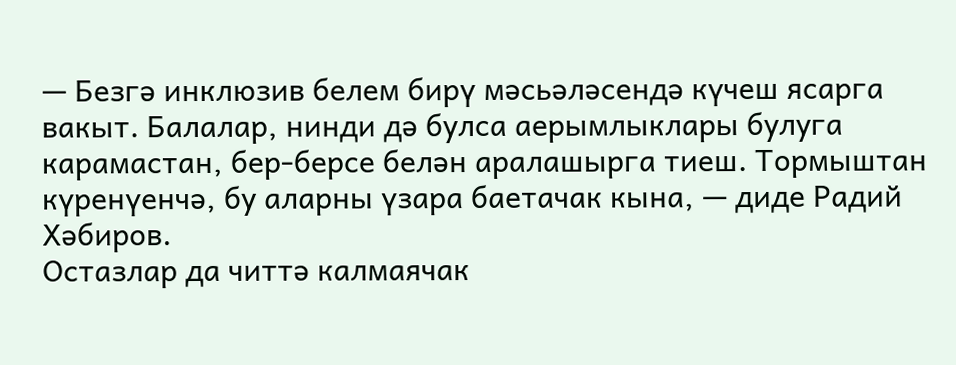— Безгә инклюзив белем бирү мәсьәләсендә күчеш ясарга вакыт. Балалар, нинди дә булса аерымлыклары булуга карамастан, бер-берсе белән аралашырга тиеш. Тормыштан күренүенчә, бу аларны үзара баетачак кына, — диде Радий Хәбиров.
Остазлар да читтә калмаячак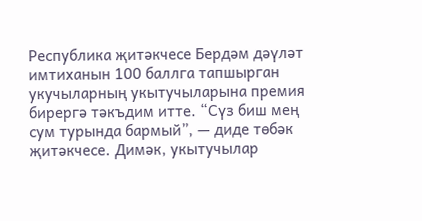Республика җитәкчесе Бердәм дәүләт имтиханын 100 баллга тапшырган укучыларның укытучыларына премия бирергә тәкъдим итте. “Сүз биш мең сум турында бармый”, — диде төбәк җитәкчесе. Димәк, укытучылар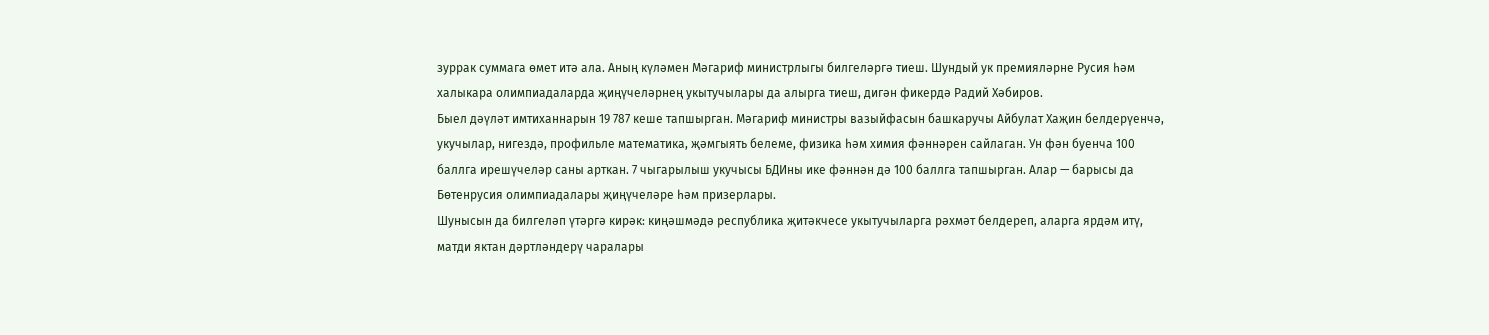зуррак суммага өмет итә ала. Аның күләмен Мәгариф министрлыгы билгеләргә тиеш. Шундый ук премияләрне Русия һәм халыкара олимпиадаларда җиңүчеләрнең укытучылары да алырга тиеш, дигән фикердә Радий Хәбиров.
Быел дәүләт имтиханнарын 19 787 кеше тапшырган. Мәгариф министры вазыйфасын башкаручы Айбулат Хаҗин белдерүенчә, укучылар, нигездә, профильле математика, җәмгыять белеме, физика һәм химия фәннәрен сайлаган. Ун фән буенча 100 баллга ирешүчеләр саны арткан. 7 чыгарылыш укучысы БДИны ике фәннән дә 100 баллга тапшырган. Алар — барысы да Бөтенрусия олимпиадалары җиңүчеләре һәм призерлары.
Шунысын да билгеләп үтәргә кирәк: киңәшмәдә республика җитәкчесе укытучыларга рәхмәт белдереп, аларга ярдәм итү, матди яктан дәртләндерү чаралары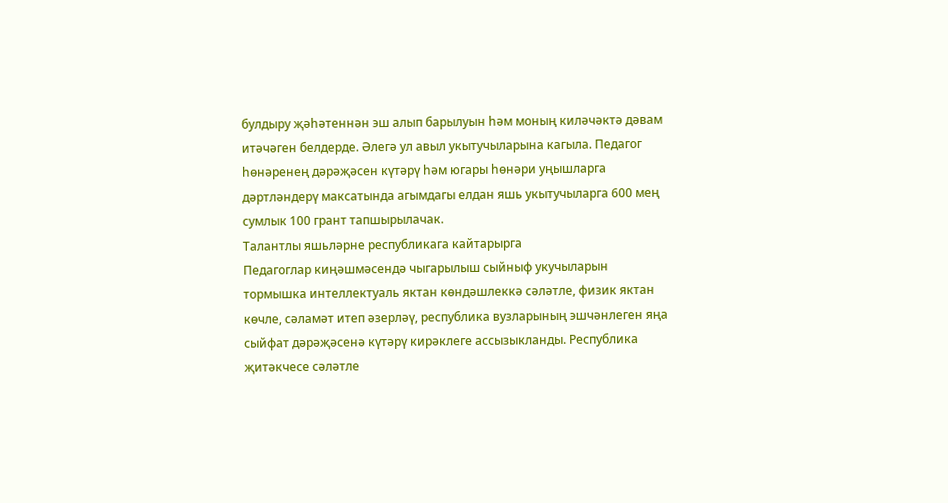булдыру җәһәтеннән эш алып барылуын һәм моның киләчәктә дәвам итәчәген белдерде. Әлегә ул авыл укытучыларына кагыла. Педагог һөнәренең дәрәҗәсен күтәрү һәм югары һөнәри уңышларга дәртләндерү максатында агымдагы елдан яшь укытучыларга 600 мең сумлык 100 грант тапшырылачак.
Талантлы яшьләрне республикага кайтарырга
Педагоглар киңәшмәсендә чыгарылыш сыйныф укучыларын тормышка интеллектуаль яктан көндәшлеккә сәләтле, физик яктан көчле, сәламәт итеп әзерләү, республика вузларының эшчәнлеген яңа сыйфат дәрәҗәсенә күтәрү кирәклеге ассызыкланды. Республика җитәкчесе сәләтле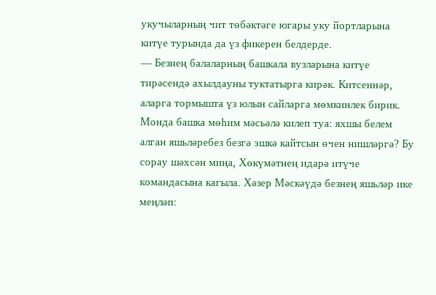укучыларның чит төбәктәге югары уку йортларына китүе турында да үз фикерен белдерде.
— Безнең балаларның башкала вузларына китүе тирәсендә ахылдауны туктатырга кирәк. Китсеннәр, аларга тормышта үз юлын сайларга мөмкинлек бирик. Монда башка мөһим мәсьәлә килеп туа: яхшы белем алган яшьләребез безгә эшкә кайтсын өчен нишләргә? Бу сорау шәхсән миңа, Хөкүмәтнең идарә итүче командасына кагыла. Хәзер Мәскәүдә безнең яшьләр ике меңләп: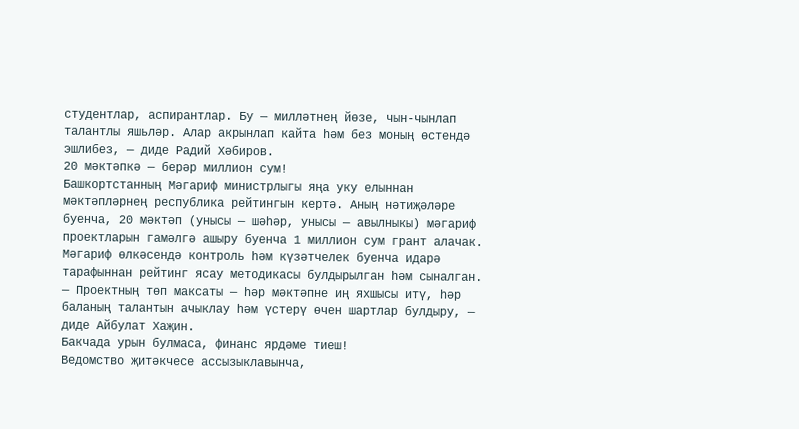студентлар, аспирантлар. Бу — милләтнең йөзе, чын-чынлап талантлы яшьләр. Алар акрынлап кайта һәм без моның өстендә эшлибез, — диде Радий Хәбиров.
20 мәктәпкә — берәр миллион сум!
Башкортстанның Мәгариф министрлыгы яңа уку елыннан мәктәпләрнең республика рейтингын кертә. Аның нәтиҗәләре буенча, 20 мәктәп (унысы — шәһәр, унысы — авылныкы) мәгариф проектларын гамәлгә ашыру буенча 1 миллион сум грант алачак. Мәгариф өлкәсендә контроль һәм күзәтчелек буенча идарә тарафыннан рейтинг ясау методикасы булдырылган һәм сыналган.
— Проектның төп максаты — һәр мәктәпне иң яхшысы итү, һәр баланың талантын ачыклау һәм үстерү өчен шартлар булдыру, — диде Айбулат Хаҗин.
Бакчада урын булмаса, финанс ярдәме тиеш!
Ведомство җитәкчесе ассызыклавынча,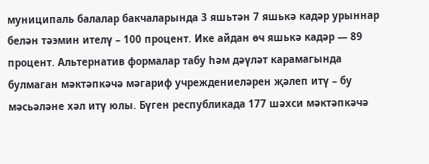муниципаль балалар бакчаларында 3 яшьтән 7 яшькә кадәр урыннар белән тәэмин ителү – 100 процент. Ике айдан өч яшькә кадәр — 89 процент. Альтернатив формалар табу һәм дәүләт карамагында булмаган мәктәпкәчә мәгариф учреждениеләрен җәлеп итү – бу мәсьәләне хәл итү юлы. Бүген республикада 177 шәхси мәктәпкәчә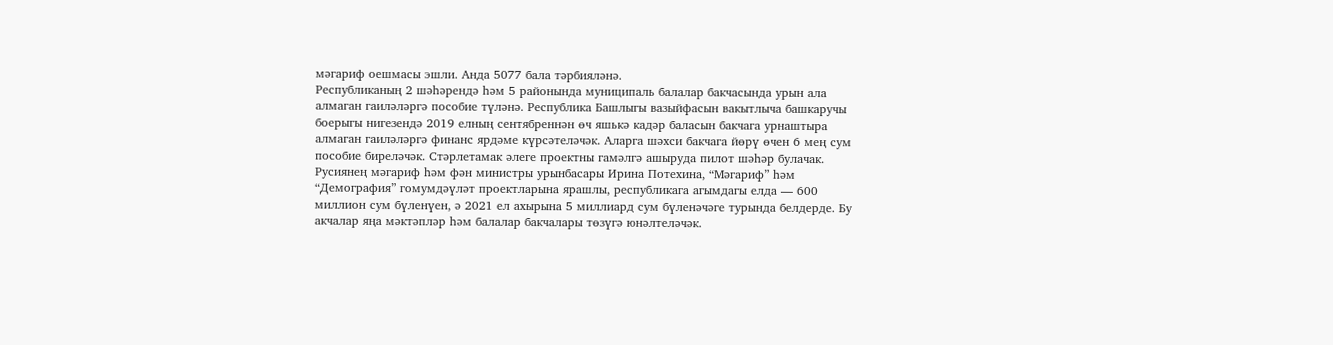мәгариф оешмасы эшли. Анда 5077 бала тәрбияләнә.
Республиканың 2 шәһәрендә һәм 5 районында муниципаль балалар бакчасында урын ала алмаган гаиләләргә пособие түләнә. Республика Башлыгы вазыйфасын вакытлыча башкаручы боерыгы нигезендә 2019 елның сентябреннән өч яшькә кадәр баласын бакчага урнаштыра алмаган гаиләләргә финанс ярдәме күрсәтеләчәк. Аларга шәхси бакчага йөрү өчен 6 мең сум пособие биреләчәк. Стәрлетамак әлеге проектны гамәлгә ашыруда пилот шәһәр булачак.
Русиянең мәгариф һәм фән министры урынбасары Ирина Потехина, “Мәгариф” һәм “Демография” гомумдәүләт проектларына ярашлы, республикага агымдагы елда — 600 миллион сум бүленүен, ә 2021 ел ахырына 5 миллиард сум бүленәчәге турында белдерде. Бу акчалар яңа мәктәпләр һәм балалар бакчалары төзүгә юнәлтеләчәк.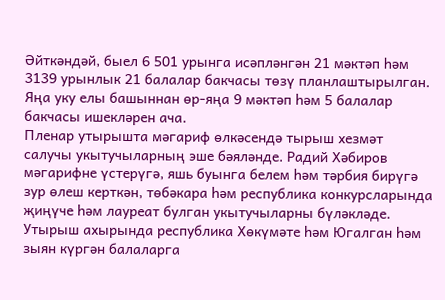Әйткәндәй, быел 6 501 урынга исәпләнгән 21 мәктәп һәм 3139 урынлык 21 балалар бакчасы төзү планлаштырылган. Яңа уку елы башыннан өр-яңа 9 мәктәп һәм 5 балалар бакчасы ишекләрен ача.
Пленар утырышта мәгариф өлкәсендә тырыш хезмәт салучы укытучыларның эше бәяләнде. Радий Хәбиров мәгарифне үстерүгә, яшь буынга белем һәм тәрбия бирүгә зур өлеш керткән, төбәкара һәм республика конкурсларында җиңүче һәм лауреат булган укытучыларны бүләкләде.
Утырыш ахырында республика Хөкүмәте һәм Югалган һәм зыян күргән балаларга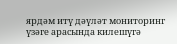ярдәм итү дәүләт мониторинг үзәге арасында килешүгә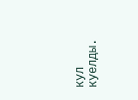кул куелды.